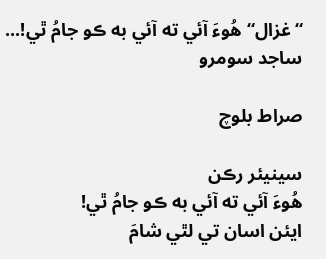“غزال“ھُوءَ آئي ته آئي به ڪو جامُ ٿي!... ساجد سومرو

صراط بلوچ

سينيئر رڪن
ھُوءَ آئي ته آئي به ڪو جامُ ٿي!
ايئن اسان تي لٿي شامَ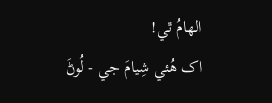الهامُ ٿي!
اک هُئي شِيامَ جي - لُوڻَ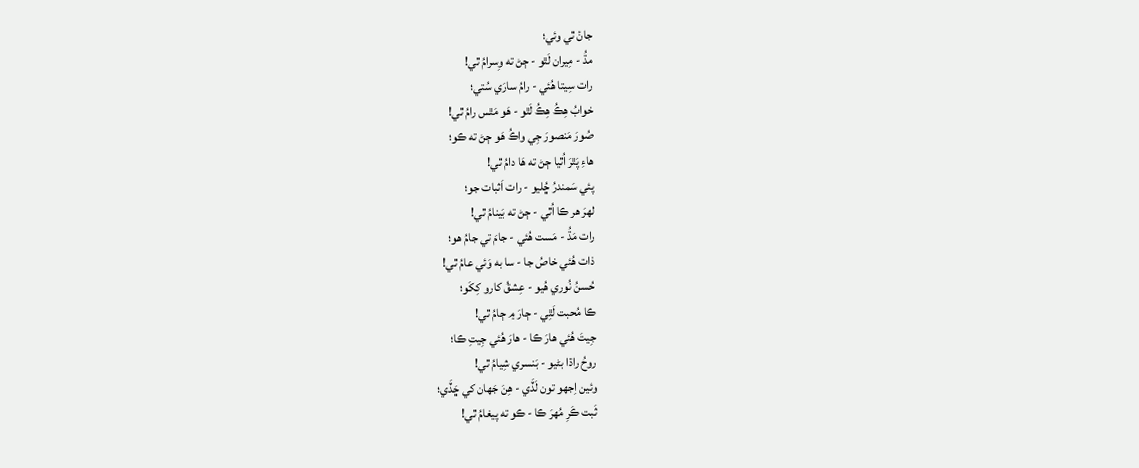جانۡ ٿي وئي؛
مڌُ - مِيران لَٿو - ڄڻ ته وِسرامُ ٿي!
رات سِيتا ھُئي - رامُ سارَي سُتي؛
خوابُ هِڪُ هِڪُ لَٿو - ھَو مَٿس رامُ ٿي!
صُورَ مَنصورَ جِي واڪُ هَو ڄڻ ته ڪو؛
ھاءِ پَٿرَ اُٿيا ڄڻ ته هَا دامُ ٿي!
پئي سَمندرُ ڇُليو - رات اَثبات جو؛
لهرَ ھر ڪا اُٿي - ڄڻ ته بَينامُ ٿي!
رات مَڌُ - مَست هُئي - جامَ تي جامُ هو؛
ذات هُئي خاصُ جا - سا به وَئي عامُ ٿي!
حُسنُ نُوري هُيو - عِشقُ کارو کِکَو؛
ڪا مُحبت لَٿِي - ڄارَ ۾ ڄامُ ٿي!
جِيتَ هُئي هارَ ڪا - هارَ هُئي جِيتِ ڪا؛
روحُ راڌا بڻيو - بَنسري شِيامُ ٿي!
وئين اِجهو تون لَڏَي - هِنَ جَهان کي ڇَڏَي؛
ثَبت ڪَرِ مُهرَ ڪا - ڪو ته پيغامُ ٿي!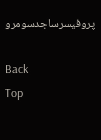پروفيسرساجدسومرو

Back
Top